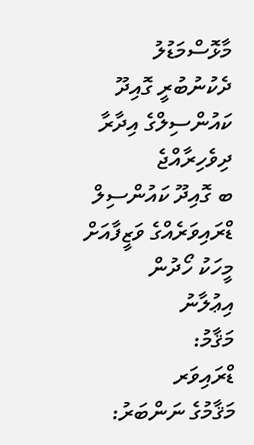މާޅޮސްމަޑުލު ދެކުނުބުރީ ގޮއިދޫ ކައުންސިލްގެ އިދާރާ
ދިވެހިރާއްޖެ
ބ ގޮއިދޫ ކައުންސިލް ޑްރައިވަރެއްގެ ވަޒީފާއަށް މީހަކު ހޯދުން
އިޢުލާނު
މަޤާމު:
ޑްރައިވަރ
މަޤާމުގެ ނަންބަރު: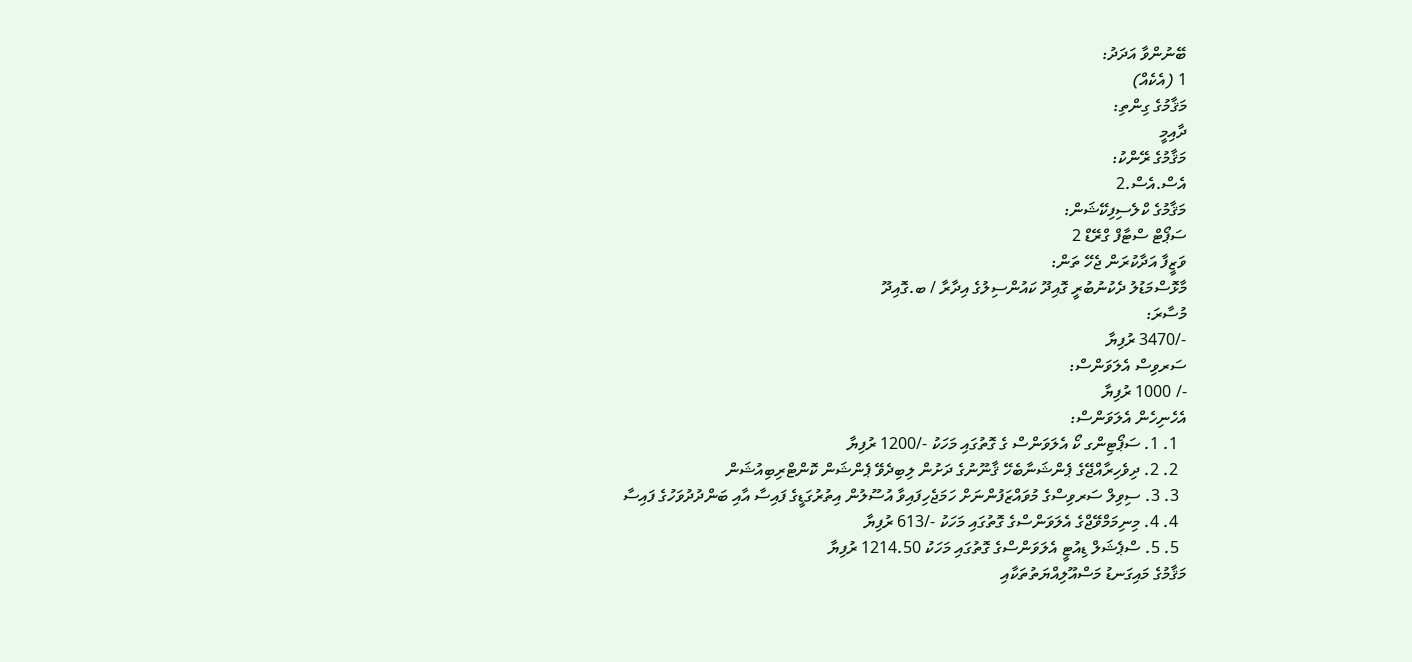ބޭނުންވާ އަދަދު:
1 (އެކެއް)
މަޤާމުގެ ގިންތި:
ދާއިމީ
މަޤާމުގެ ރޭންކު:
އެސް.އެސް.2
މަޤާމުގެ ކްލެސިފިކޭޝަން:
ސަޕޯޓް ސްޓާފް ގްރޭޑް 2
ވަޒީފާ އަދާކުރަން ޖެހޭ ތަން:
މާޅޮސްމަޑުލު ދެކުނުބުރީ ގޮއިދޫ ކައުންސިލުގެ އިދާރާ / ބ.ގޮއިދޫ
މުސާރަ:
-/3470 ރުފިޔާ
ސަރވިސް އެލަވަންސް:
-/ 1000 ރުފިޔާ
އެހެނިހެން އެލަވަންސް:
  1. 1. ސަޕޯޓިންގ ކޯ އެލަވަންސް ގެ ގޮތުގައި މަހަކު -/1200 ރުފިޔާ
  2. 2. ދިވެހިރާއްޖޭގެ ޕެންޝަނާބެހޭ ޤާނޫނުގެ ދަށުން ލިބިދެވޭ ޕެންޝަން ކޮންޓްރިބިއުޝަން
  3. 3. ސިވިލް ސަރވިސްގެ މުވައްޒަފުންނަށް ހަމަޖެހިފައިވާ އުސޫލުން އިތުރުގަޑީގެ ފައިސާ އާއި ބަންދުދުވަހުގެ ފައިސާ
  4. 4. މިނިމަމްވޭޖްގެ އެލަވަންސްގެ ގޮތުގައި މަހަކު -/613 ރުފިޔާ
  5. 5. ސްޕެޝަލް ޑިއުޓީ އެލަވަންސްގެ ގޮތުގައި މަހަކު 1214.50 ރުފިޔާ
މަޤާމުގެ މައިގަނޑު މަސްއޫލިއްޔަތުތަކާއި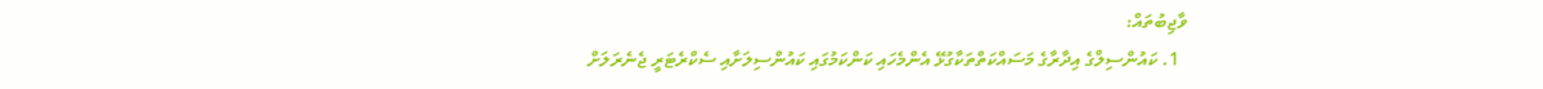ވާޖިބުތައް:
  1. ކައުންސިލްގެ އިދާރާގެ މަސައްކަތްތަކާގުޅޭ އެންމެހައި ކަންކަމުގައި ކައުންސިލަށާއި ސެކްރެޓަރީ ޖެނެރަލަށް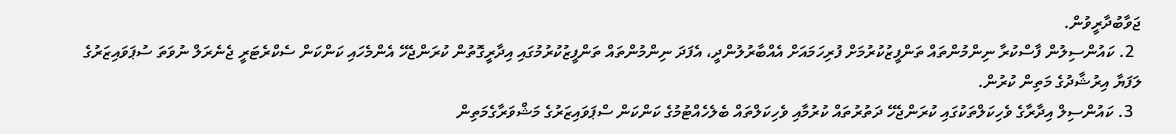ޖަވާބުދާރީވުން.
  2. ކައުންސިލުން ފާސްކުރާ ނިންމުންތައް ތަންފީޒުކުރުމަށް ފުރިހަމައަށް އެއްބާރުލުންދީ، އެފަދަ ނިންމުންތައް ތަންފީޒުކުރުމުގައި އިދާރީގޮތުން ކުރަންޖެހޭ އެންމެހައި ކަންކަން ސެކްރެޓަރީ ޖެނެރަލް ނުވަތަ ސުޕަވައިޒަރުގެ ލަފަޔާ އިރުޝާދުގެ މަތިން ކުރުން.
  3. ކައުންސިލް އިދާރާގެ ވެހިކަލްތަކުގައި ކުރަންޖެހޭ ދަތުރުތައް ކުރުމާއި ވެހިކަލްތައް ބެލެހެއްޓުމުގެ ކަންކަން ސްޕަވައިޒަރުގެ މަޝްވަރާގެމަތިން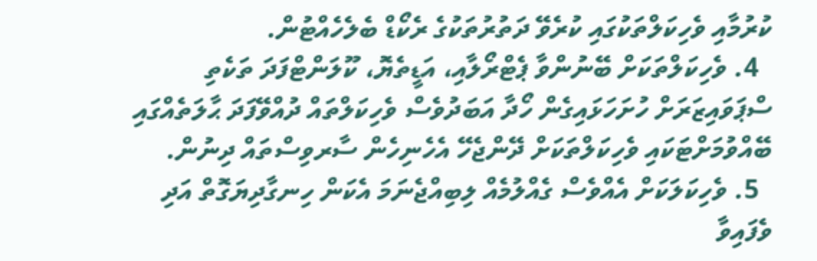ކުރުމާއި ވެހިކަލްތަކުގައި ކުރެވޭ ދަތުރުތަކުގެ ރެކޯޑް ބެލެހެއްޓުން.
  4. ވެހިކަލްތަކަށް ބޭނުންވާ ޕެޓްރޯލާއި، އަޑީތެޔޮ، ކޫލަންޓްފަދަ ތަކެތި ސްޕަވައިޒަރަށް ހުށަހަޅައިގެން ހޯދާ އަބަދުވެސް ވެހިކަލްތައް ދުއްވޭފަދަ ޙާލަތެއްގައި ބޭއްވުމަށްޓަކައި ވެހިކަލްތަކަށް ދޭންޖެހޭ އެހެނިހެން ސާރވިސްތައް ދިނުން.
  5. ވެހިކަލަކަށް އެއްވެސް ގެއްލުމެއް ލިބިއްޖެނަމަ އެކަން ހިނގާދިޔަގޮތް އަދި ވެފައިވާ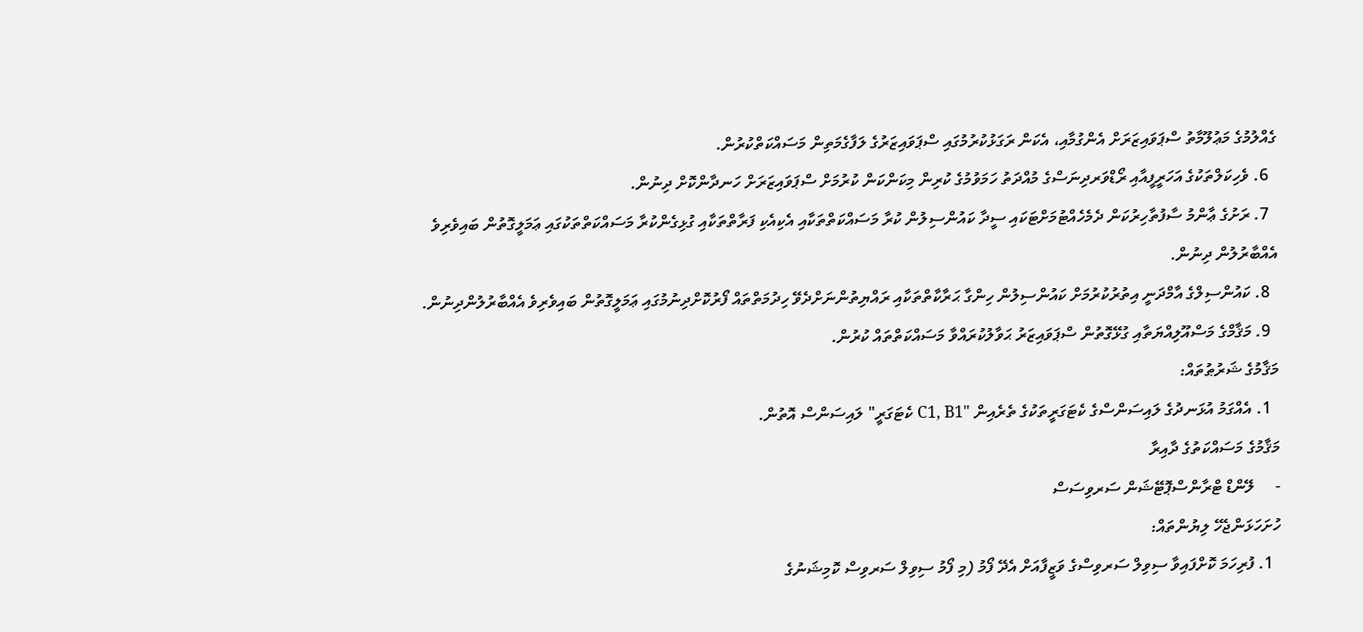ގެއްލުމުގެ މަޢުލޫމާތު ސްޕަވައިޒަރަށް އެންގުމާއި، އެކަން ރަގަޅުކުރުމުގައި ސްޕަވައިޒަރުގެ ލަފާގެމަތިން މަސައްކަތްކުރުން.
  6. ވެހިކަލްތަކުގެ އަހަރީފީއާއި ރޯޑްވަރދިނަސްގެ މުއްދަތު ހަމަވުމުގެ ކުރިން މިކަންކަން ކުރުމަށް ސްޕަވައިޒަރަށް ހަނދާންކޮށް ދިނުން.
  7. ރަށުގެ ޢާންމު ސާފުތާހިރުކަން ދެމެހެއްޓުމަށްޓަކައި ސީދާ ކައުންސިލުން ކުރާ މަސައްކަތްތަކާއި އެކިއެކި ފަރާތްތަކާއި ގުޅިގެންކުރާ މަސައްކަތްތަކުގައި ޢަމަލީގޮތުން ބައިވެރިވެ އެއްބާރުލުން ދިނުން.
  8. ކައުންސިލްގެ އާމްދަނީ އިތުރުކުރުމަށް ކައުންސިލުން ހިންގާ ޙަރާކާތްތަކާއި ރައްޔިތުންނަށްދެވޭ ހިދުމަތްތައް ފޯރުކޮށްދިނުމުގައި ޢަމަލީގޮތުން ބައިވެރިވެ އެއްބާރުލުންދިނުން.
  9. މަޤާމްގެ މަސްއޫލިއްޔަތާއި ގުޅޭގޮތުން ސްޕަވައިޒަރު ޙަވާލުކުރައްވާ މަސައްކަތްތައް ކުރުން.
މަޤާމުގެ ޝަރުޠުތައް:
  1. އެއްގަމު އުޅަނދުގެ ލައިސަންސްގެ ކެޓަގަރީތަކުގެ ތެރެއިން "C1, B1 ކެޓަގަރީ" ލައިސަންސް އޮތުން.
މަޤާމުގެ މަސައްކަތުގެ ދާއިރާ
-     ލޭންޑް ޓްރާންސްޕޮޓޭޝަން ސަރވިސަސް
ހުށަހަޅަންޖެހޭ ލިޔުންތައް:
  1. ފުރިހަމަ ކޮށްފައިވާ ސިވިލް ސަރވިސްގެ ވަޒީފާއަށް އެދޭ ފޯމު (މި ފޯމު ސިވިލް ސަރވިސް ކޮމިޝަނުގެ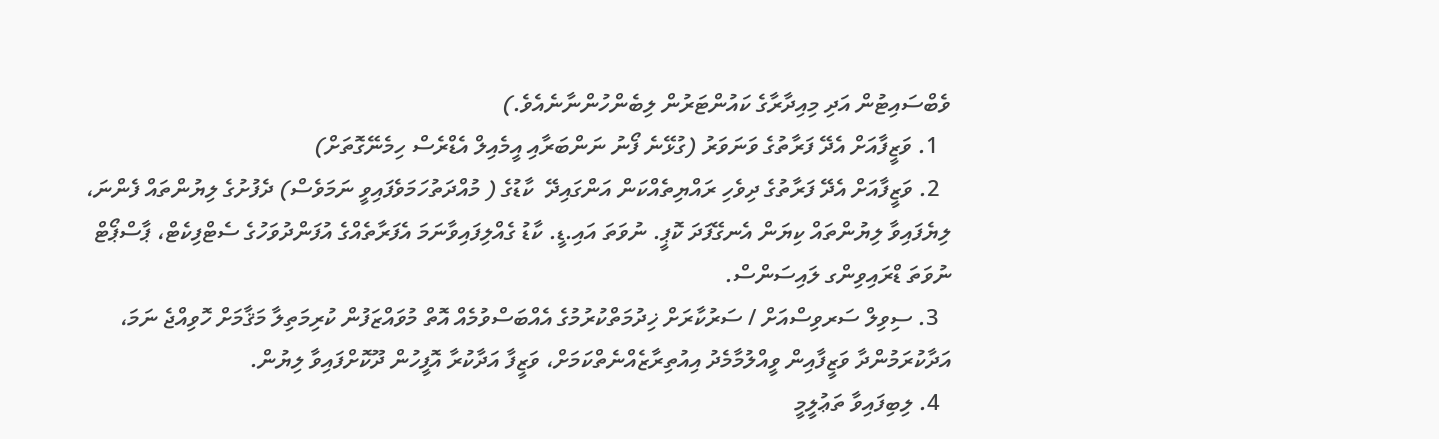ވެބްސައިޓުން އަދި މިއިދާރާގެ ކައުންޓަރުން ލިބެންހުންނާނެއެވެ.)
  1. ވަޒީފާއަށް އެދޭ ފަރާތުގެ ވަނަވަރު (ގުޅޭނެ ފޯނު ނަންބަރާއި އީމެއިލް އެޑްރެސް ހިމެނޭގޮތަށް)
  2. ވަޒީފާއަށް އެދޭ ފަރާތުގެ ދިވެހި ރައްޔިތެއްކަން އަންގައިދޭ  ކާޑުގެ ( މުއްދަތުހަމަވެފައިވީ ނަމަވެސް) ދެފުށުގެ ލިޔުންތައް ފެންނަ، ލިޔެފައިވާ ލިޔުންތައް ކިޔަން އެނގޭފަދަ ކޮޕީ. ނުވަތަ އައި.ޑީ. ކާޑު ގެއްލިފައިވާނަމަ އެފަރާތެއްގެ އުފަންދުވަހުގެ ސެޓްފިކެޓް، ޕާސްޕޯޓް ނުވަތަ ޑްރައިވިންގ ލައިސަންސް.
  3. ސިވިލް ސަރވިސްއަށް / ސަރުކާރަށް ޚިދުމަތްކުރުމުގެ އެއްބަސްވުމެއް އޮތް މުވައްޒަފުން ކުރިމަތިލާ މަޤާމަށް ހޮވިއްޖެ ނަމަ، އަދާކުރަމުންދާ ވަޒީފާއިން ވީއްލުމާމެދު އިއުތިރާޒެއްނެތްކަމަށް، ވަޒީފާ އަދާކުރާ އޮފީހުން ދޫކޮށްފައިވާ ލިޔުން.
  4. ލިބިފައިވާ ތަޢުލީމީ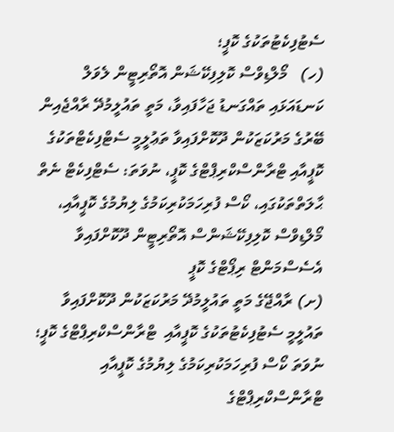ސެޓުފިކެޓުތަކުގެ ކޮޕީ؛
(ހ)   މޯލްޑިވްސް ކޮލިފިކޭޝަން އޮތޯރިޓީން ލެވަލް ކަނޑައަޅައި ތައްގަނޑު ޖަހާފައިވާ، މަތީ ތައުލީމުދޭ ރާއްޖެއިން ބޭރުގެ މަރުކަޒަކުން ދޫކޮށްފައިވާ ތަޢުލީމީ ސެޓްފިކެޓްތަކުގެ ކޮޕީއާއި ޓްރާންސްކްރިޕްޓްގެ ކޮޕީ، ނުވަތަ: ސެޓްފިކެޓް ނެތް ޙާލަތްތަކުގައި، ކޯސް ފުރިހަމަކުރިކަމުގެ ލިޔުމުގެ ކޮޕީއާއި، މޯލްޑިވްސް ކޮލިފިކޭޝަންސް އޮތޯރިޓީން ދޫކޮށްފައިވާ އެސެސްމަންޓް ރިޕޯޓްގެ ކޮޕީ
(ށ) ރާއްޖޭގެ މަތީ ތައުލީމުދޭ މަރުކަޒަކުން ދޫކޮށްފައިވާ ތައުލީމީ ސެޓުފިކެޓުތަކުގެ ކޮޕީއާއި  ޓްރާންސްކްރިޕްޓްގެ ކޮޕީ؛ ނުވަތަ ކޯސް ފުރިހަމަކުރިކަމުގެ ލިޔުމުގެ ކޮޕީއާއި ޓްރާންސްކްރިޕްޓްގެ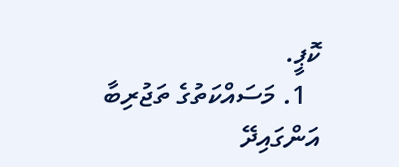ކޮޕީ.
  1. މަސައްކަތުގެ ތަޖުރިބާ އަންގައިދޭ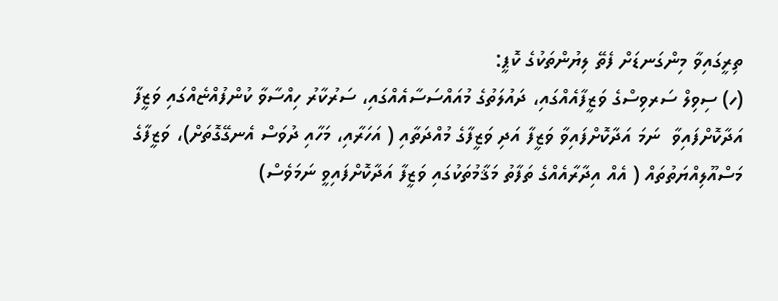ތިރީގައިވާ މިންގަނޑަށް ފެތޭ ލިޔުންތަކުގެ ކޮޕީ:
(ހ) ސިވިލް ސަރވިސްގެ ވަޒީފާއެއްގައި، ދައުލަތުގެ މުއައްސަސާއެއްގައި، ސަރުކާރު ހިއްސާވާ ކުންފުއްޏެއްގައި ވަޒީފާ އަދާކޮށްފައިވާ  ނަމަ އަދާކޮށްފައިވާ ވަޒީފާ އަދި ވަޒީފާގެ މުއްދަތާއި ( އަހަރާއި، މަހާއި ދުވަސް އެނގޭގޮތަށް)، ވަޒީފާގެ މަސްއޫލިއްޔަތުތައް ( އެއް އިދާރާއެއްގެ ތަފާތު މަޤާމުތަކުގައި ވަޒީފާ އަދާކޮށްފައިވީ ނަމަވެސް)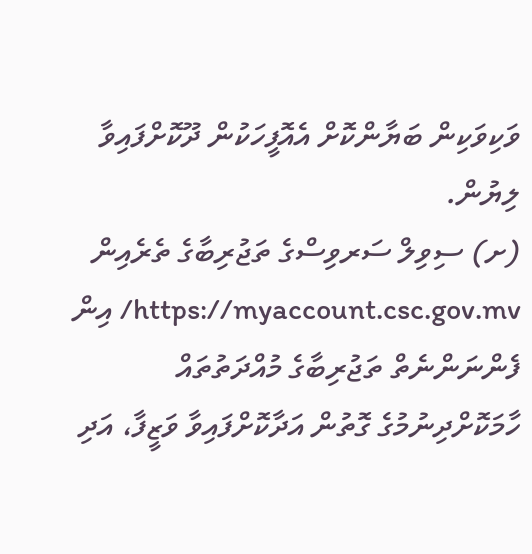ވަކިވަކިން ބަޔާންކޮށް އެއޮފީހަކުން ދޫކޮށްފައިވާ ލިޔުން.
(ށ) ސިވިލް ސަރވިސްގެ ތަޖުރިބާގެ ތެރެއިން https://myaccount.csc.gov.mv/ އިން ފެންނަންނެތް ތަޖުރިބާގެ މުއްދަތުތައް ހާމަކޮށްދިނުމުގެ ގޮތުން އަދާކޮށްފައިވާ ވަޒީފާ، އަދި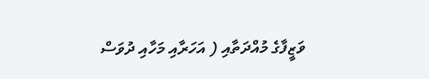ވަޒީފާގެ މުއްދަތާއި ( އަހަރާއި މަހާއި ދުވަސް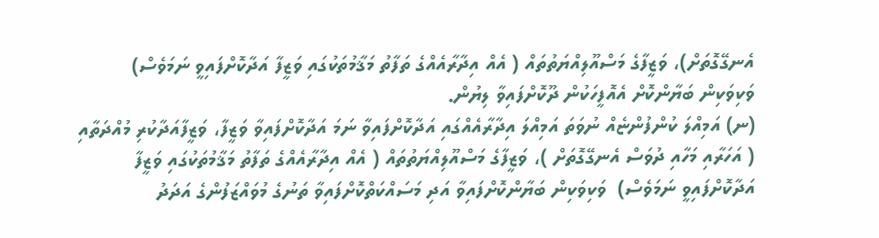އެނގޭގޮތަށް)، ވަޒީފާގެ މަސްއޫލިއްޔަތުތައް ( އެއް އިދާރާއެއްގެ ތަފާތު މަޤާމުތަކުގައި ވަޒީފާ އަދާކޮށްފައިވީ ނަމަވެސް) ވަކިވަކިން ބަޔާންކޮށް އެއޮފީހަކުން ދޫކޮށްފައިވާ ލިޔުން.
(ނ) އަމިއްލަ ކުންފުންޏެއް ނުވަތަ އަމިއްލަ އިދާރާއެއްގައި އަދާކޮށްފައިވާ ނަމަ އަދާކޮށްފައިވާ ވަޒީފާ، ވަޒީފާއަދާކުރި މުއްދަތާއި ( އަހަރާއި މަހާއި ދުވަސް އެނގޭގޮތަށް )، ވަޒީފާގެ މަސްއޫލިއްޔަތުތައް ( އެއް އިދާރާއެއްގެ ތަފާތު މަޤާމުތަކުގައި ވަޒީފާ އަދާކޮށްފައިވީ ނަމަވެސް)  ވަކިވަކިން ބަޔާންކޮށްފައިވާ އަދި މަސައްކަތްކޮށްފައިވާ ތަނުގެ މުވައްޒަފުންގެ އަދަދު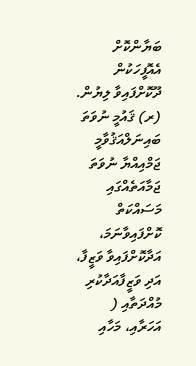ބަޔާންކޮށް އެއޮފީހަކުން ދޫކޮށްފައިވާ ލިޔުން.
(ރ) ޤައުމީ ނުވަތަ ބައިނަލްއަޤުވާމީ ޖަމްއިއްޔާ ނުވަތަ ޖަމާއަތެއްގައި މަސައްކަތް ކޮށްފައިވާނަމަ، އަދާކޮށްފައިވާ ވަޒީފާ، އަދި ވަޒީފާއަދާކުރި މުއްދަތާއި ( އަހަރާއި، މަހާއި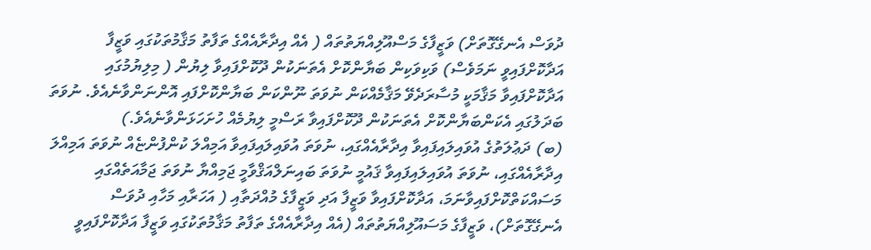ދުވަސް އެނގޭގޮތަށް) ވަޒީފާގެ މަސްއޫލިއްޔަތުތައް ( އެއް އިދާރާއެއްގެ ތަފާތު މަޤާމުތަކުގައި ވަޒީފާ އަދާކޮށްފައިވީ ނަމަވެސް) ވަކިވަކިން ބަޔާންކޮށް އެތަނަކުން ދޫކޮށްފައިވާ ލިޔުން ( މިލިޔުމުގައި އަދާކޮށްފައިވާ މަޤާމަކީ މުސާރަދެވޭ މަޤާމެއްކަން ނުވަތަ ނޫންކަން ބަޔާންކޮށްފައި އޮންނަންވާނެއެވެ. ނުވަތަ ބަދަލުގައި އެކަންބަޔާންކޮށް އެތަނަކުން ދޫކޮށްފައިވާ ރަސްމީ ލިޔުމެއް ހުށަހަޅަންވާނެއެވެ.)
(ބ) ދަޢުލަތުގެ އުވައިލައިފައިވާ އިދާރާއެއްގައި، ނުވަތަ އުވައިލައިފައިވާ އަމިއްލަ ކުންފުންޏެއް ނުވަތަ އަމިއްލަ އިދާރާއެއްގައި، ނުވަތަ އުވައިލައިފައިވާ ޤައުމީ ނުވަތަ ބައިނަލްއަޤްވާމީ ޖަމިއްޔާ ނުވަތަ ޖަމާއަތެއްގައި މަސައްކަތްކޮށްފައިވާނަމަ، އަދާކޮށްފައިވާ ވަޒީފާ އަދި ވަޒީފާގެ މުއްދަތާއި ( އަހަރާއި މަހާއި ދުވަސް އެނގޭގޮތަށް)، ވަޒީފާގެ މަސައޫލިއްޔަތުތައް (އެއް އިދާރާއެއްގެ ތަފާތު މަޤާމުތަކުގައި ވަޒީފާ އަދާކޮށްފައިވީ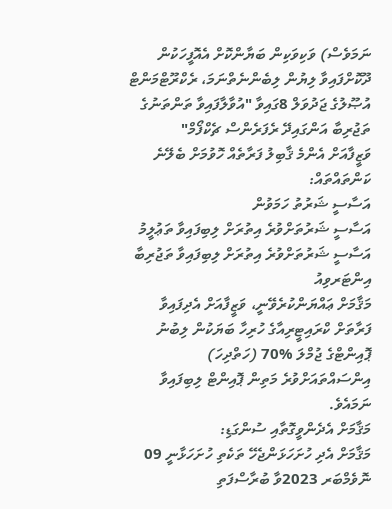ނަމަވެސް) ވަކިވަކިން ބަޔާންކޮށް އެއޮފީހަކުން ދޫކޮށްފައިވާ ލިޔުން ލިބެންނެތްނަމަ، ރެކްރޫޓްމަންޓް އުޞޫލުގެ ޖަދުވަލް 8ގައިވާ "އުވާލާފައިވާ ތަންތަނުގެ ތަޖުރިބާ އަންގައިދޭ ރެފަރެންސް ޗެކްފޯމް"
ވަޒީފާއަށް އެންމެ ޤާބިލު ފަރާތެއް ހޮވުމަށް ބެލޭނެ ކަންތައްތައް:
އަސާސީ ޝަރުތު ހަމަވުން
އަސާސީ ޝަރުތަށްވުރެ އިތުރަށް ލިބިފައިވާ ތަޢުލީމު
އަސާސީ ޝަރުތަށްވުރެ އިތުރަށް ލިބިފައިވާ ތަޖުރިބާ
އިންޓަރވިއު
މަޤާމަށް ޢައްޔަންކުރެވޭނީ، ވަޒީފާއަށް އެދިފައިވާ ފަރާތަށް ކްރައިޓީރިއާގެ ހުރިހާ ބަޔަކުން ލިބުނު ޕޮއިންޓްގެ ޖުމްލަ %70 (ހަތްދިހަ) އިންސައްތައަށްވުރެ މަތިން ޕޮއިންޓް ލިބިފައިވާ ނަމައެވެ.
މަޤާމަށް އެދެންވީގޮތާއި ސުންގަޑި:
މަޤާމަށް އެދި ހުށަހަޅަންޖެހޭ ތަކެތި ހުށަހަޅާނީ 09 ނޮވެމްބަރ 2023ވާ ބުރާސްފަތި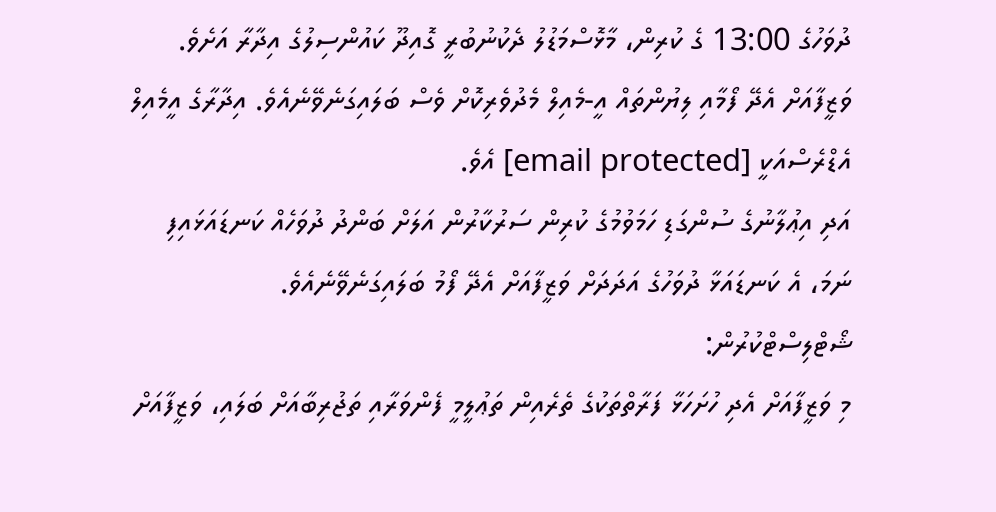ދުވަހުގެ 13:00 ގެ ކުރިން، މާޅޮސްމަޑުލު ދެކުނުބުރީ ގޮއިދޫ ކައުންސިލުގެ އިދާރާ އަށެވެ. ވަޒީފާއަށް އެދޭ ފޯމާއި ލިޔުންތައް އީ-މެއިލް މެދުވެރިކޮށް ވެސް ބަލައިގަނެވޭނެއެވެ. އިދާރާގެ އީމެއިލް އެޑްރެސްއަކީ [email protected] އެވެ.
އަދި އިޢުލާނުގެ ސުންގަޑި ހަމަވުމުގެ ކުރިން ސަރުކާރުން އަލަށް ބަންދު ދުވަހެއް ކަނޑައަޅައިފި ނަމަ، އެ ކަނޑައަޅާ ދުވަހުގެ އަދަދަށް ވަޒީފާއަށް އެދޭ ފޯމު ބަލައިގަނެވޭނެއެވެ.
ޝޯޓްލިސްޓްކުރުން:
މި ވަޒީފާއަށް އެދި ހުށަހަޅާ ފަރާތްތަކުގެ ތެރެއިން ތަޢުލީމީ ފެންވަރާއި ތަޖުރިބާއަށް ބަލައި، ވަޒީފާއަށް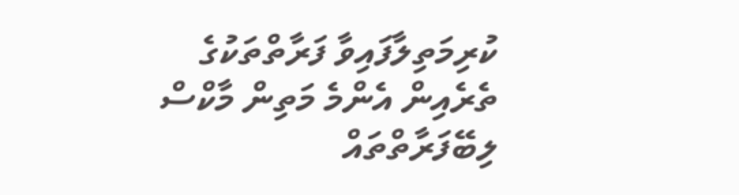ކުރިމަތިލާފައިވާ ފަރާތްތަކުގެ ތެރެއިން އެންމެ މަތިން މާކްސް ލިބޭފަރާތްތައް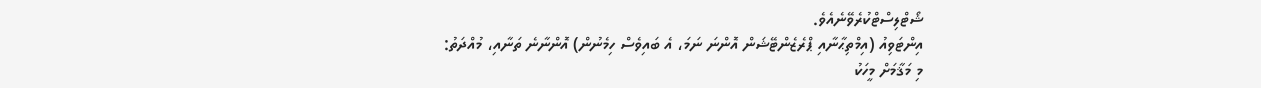ޝޯޓްލިސްޓްކުރެވޭނެއެވެ.
އިންޓަވިއު (އިމްތިޙާނާއި ޕްރެޒެންޓޭޝަން އޮންނަ ނަމަ، އެ ބައިވެސް ހިމެނުން) އޮންނާނެ ތަނާއި، މުއްދަތު:
މި މަޤާމަށް މީހަކު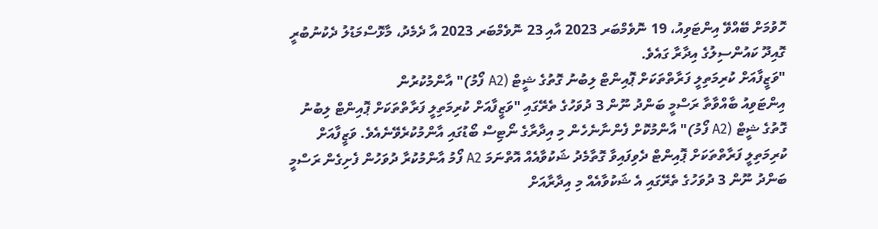ހޮވުމަށް ބޭއްވޭ އިންޓަވިއު، 19 ނޮވެމްބަރ 2023 އާއި 23 ނޮވެމްބަރ 2023 އާ ދެމެދު، މާޅޮސްމަޑުލު ދެކުނުބުރީ ގޮއިދޫ ކައުންސިލުގެ އިދާރާ ގައެވެ.
"ވަޒީފާއަށް ކުރިމަތިލީ ފަރާތްތަކަށް ޕޮއިންޓް ލިބުނު ގޮތުގެ ޝީޓް (A2 ފޯމު)" އާންމުކުރުން
އިންޓަވިއު ބާއްވާތާ ރަސްމީ ބަންދު ނޫން 3 ދުވަހުގެ ތެރޭގައި "ވަޒީފާއަށް ކުރިމަތިލީ ފަރާތްތަކަށް ޕޮއިންޓް ލިބުނު ގޮތުގެ ޝީޓް (A2 ފޯމު)" އާންމުކޮށް ފެންނާނެހެން މި އިދާރާގެ ނޯޓިސް ބޯޑުގައި އާންމުކުރެވޭނެއެވެ. ވަޒީފާއަށް ކުރިމަތިލީ ފަރާތްތަކަށް ޕޮއިންޓް ދެވިފައިވާ ގޮތާމެދު ޝަކުވާއެއް އޮތްނަމަ A2 ފޯމު އާންމުކުރާ ދުވަހުން ފެށިގެން ރަސްމީ ބަންދު ނޫން 3 ދުވަހުގެ ތެރޭގައި އެ ޝަކުވާއެއް މި އިދާރާއަށް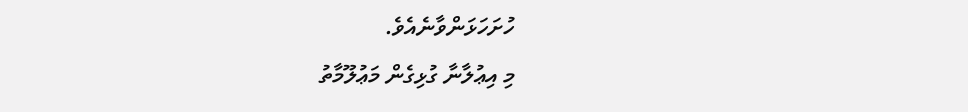ހުށަހަޅަންވާނެއެވެ.
މި އިޢުލާނާ ގުޅިގެން މަޢުލޫމާތު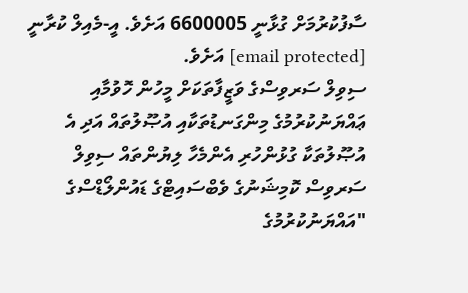ސާފުކުރުމަށް ގުޅާނީ 6600005 އަށެވެ. އީ-މެއިލް ކުރާނީ [email protected] އަށެވެ.
ސިވިލް ސަރވިސްގެ ވަޒީފާތަކަށް މީހުން ހޮވުމާއި ޢައްޔަނުކުރުމުގެ މިންގަނޑުތަކާއި އުޞޫލުތައް އަދި އެ އުޞޫލުތަކާ ގުޅުންހުރި އެންމެހާ ލިޔުންތައް ސިވިލް ސަރވިސް ކޮމިޝަނުގެ ވެބްސައިޓްގެ ޑައުންލޯޑްސްގެ "އައްޔަނުކުރުމުގެ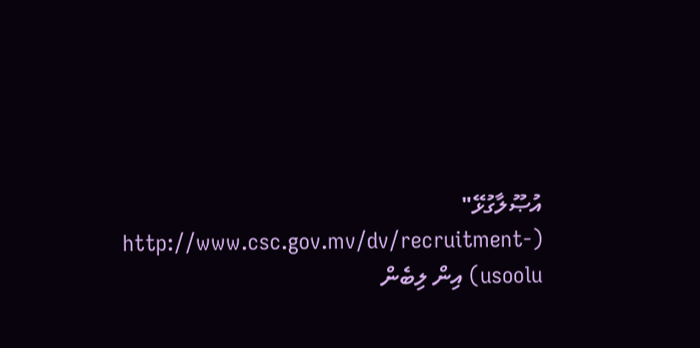އުޞޫލާގުޅޭ" (http://www.csc.gov.mv/dv/recruitment-usoolu) އިން ލިބެން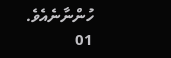ހުންނާނެއެވެ.
01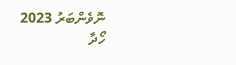ނޮވެންބަރު 2023
ހޯދާ